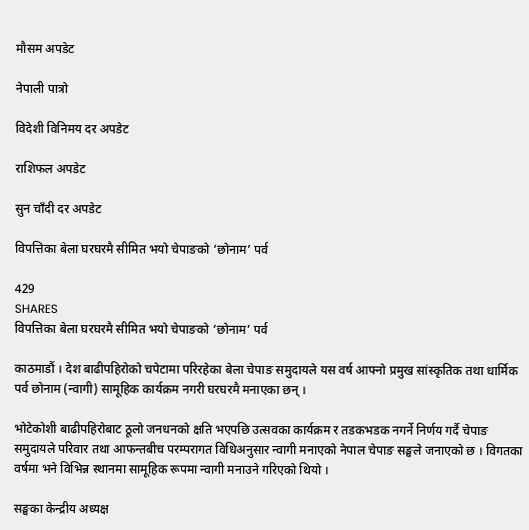मौसम अपडेट

नेपाली पात्रो

विदेशी विनिमय दर अपडेट

राशिफल अपडेट

सुन चाँदी दर अपडेट

विपत्तिका बेला घरघरमै सीमित भयो चेपाङको ‘छोनाम’ पर्व

429
SHARES
विपत्तिका बेला घरघरमै सीमित भयो चेपाङको ‘छोनाम’ पर्व

काठमाडौं । देश बाढीपहिरोको चपेटामा परिरहेका बेला चेपाङ समुदायले यस वर्ष आफ्नो प्रमुख सांस्कृतिक तथा धार्मिक पर्व छोनाम (न्वागी) सामूहिक कार्यक्रम नगरी घरघरमै मनाएका छन् ।

भोटेकोशी बाढीपहिरोबाट ठूलो जनधनको क्षति भएपछि उत्सवका कार्यक्रम र तडकभडक नगर्ने निर्णय गर्दै चेपाङ समुदायले परिवार तथा आफन्तबीच परम्परागत विधिअनुसार न्वागी मनाएको नेपाल चेपाङ सङ्घले जनाएको छ । विगतका वर्षमा भने विभिन्न स्थानमा सामूहिक रूपमा न्वागी मनाउने गरिएको थियो ।

सङ्घका केन्द्रीय अध्यक्ष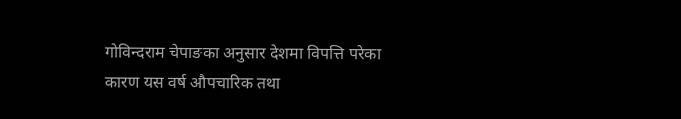गोविन्दराम चेपाङका अनुसार देशमा विपत्ति परेका कारण यस वर्ष औपचारिक तथा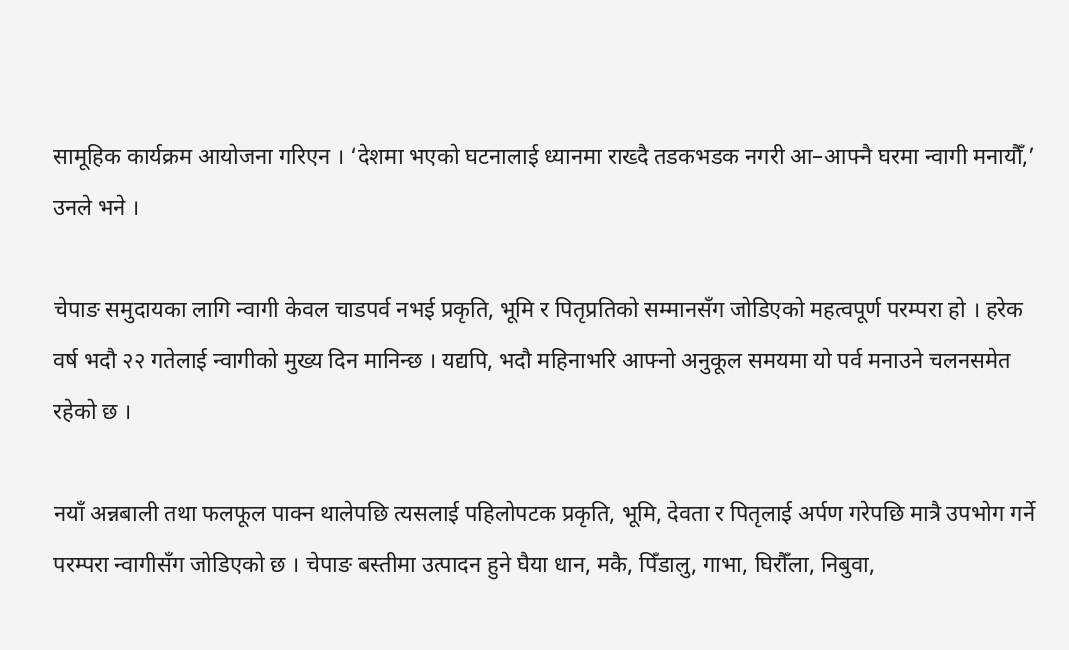सामूहिक कार्यक्रम आयोजना गरिएन । ‘देशमा भएको घटनालाई ध्यानमा राख्दै तडकभडक नगरी आ–आफ्नै घरमा न्वागी मनायौँ,’ उनले भने ।

चेपाङ समुदायका लागि न्वागी केवल चाडपर्व नभई प्रकृति, भूमि र पितृप्रतिको सम्मानसँग जोडिएको महत्वपूर्ण परम्परा हो । हरेक वर्ष भदौ २२ गतेलाई न्वागीको मुख्य दिन मानिन्छ । यद्यपि, भदौ महिनाभरि आफ्नो अनुकूल समयमा यो पर्व मनाउने चलनसमेत रहेको छ ।

नयाँ अन्नबाली तथा फलफूल पाक्न थालेपछि त्यसलाई पहिलोपटक प्रकृति, भूमि, देवता र पितृलाई अर्पण गरेपछि मात्रै उपभोग गर्ने परम्परा न्वागीसँग जोडिएको छ । चेपाङ बस्तीमा उत्पादन हुने घैया धान, मकै, पिँडालु, गाभा, घिरौँला, निबुवा,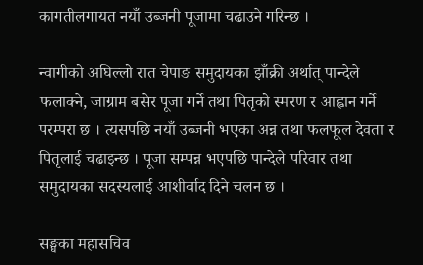कागतीलगायत नयाँ उब्जनी पूजामा चढाउने गरिन्छ ।

न्वागीको अघिल्लो रात चेपाङ समुदायका झाँक्री अर्थात् पान्देले फलाक्ने, जाग्राम बसेर पूजा गर्ने तथा पितृको स्मरण र आह्वान गर्ने परम्परा छ । त्यसपछि नयाँ उब्जनी भएका अन्न तथा फलफूल देवता र पितृलाई चढाइन्छ । पूजा सम्पन्न भएपछि पान्देले परिवार तथा समुदायका सदस्यलाई आशीर्वाद दिने चलन छ ।

सङ्घका महासचिव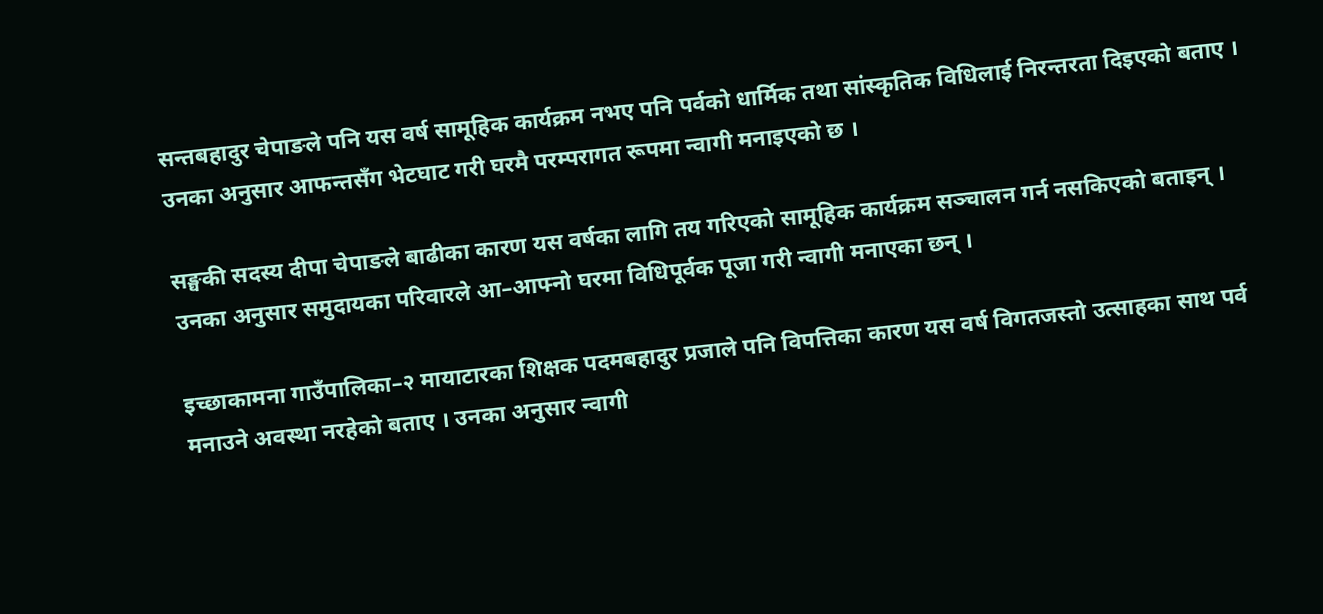सन्तबहादुर चेपाङले पनि यस वर्ष सामूहिक कार्यक्रम नभए पनि पर्वको धार्मिक तथा सांस्कृतिक विधिलाई निरन्तरता दिइएको बताए । उनका अनुसार आफन्तसँग भेटघाट गरी घरमै परम्परागत रूपमा न्वागी मनाइएको छ ।

सङ्घकी सदस्य दीपा चेपाङले बाढीका कारण यस वर्षका लागि तय गरिएको सामूहिक कार्यक्रम सञ्चालन गर्न नसकिएको बताइन् । उनका अनुसार समुदायका परिवारले आ–आफ्नो घरमा विधिपूर्वक पूजा गरी न्वागी मनाएका छन् ।

इच्छाकामना गाउँपालिका–२ मायाटारका शिक्षक पदमबहादुर प्रजाले पनि विपत्तिका कारण यस वर्ष विगतजस्तो उत्साहका साथ पर्व मनाउने अवस्था नरहेको बताए । उनका अनुसार न्वागी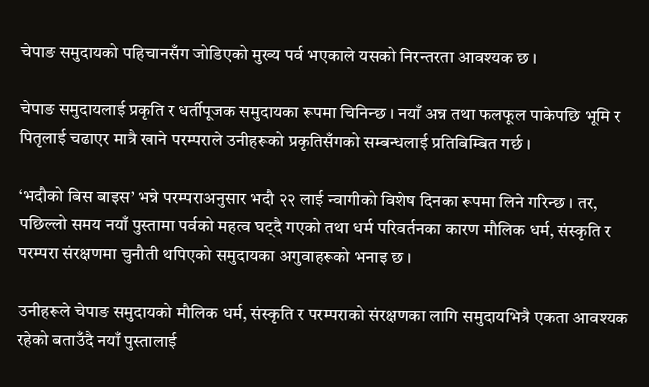चेपाङ समुदायको पहिचानसँग जोडिएको मुख्य पर्व भएकाले यसको निरन्तरता आवश्यक छ ।

चेपाङ समुदायलाई प्रकृति र धर्तीपूजक समुदायका रूपमा चिनिन्छ । नयाँ अन्न तथा फलफूल पाकेपछि भूमि र पितृलाई चढाएर मात्रै खाने परम्पराले उनीहरूको प्रकृतिसँगको सम्बन्धलाई प्रतिबिम्बित गर्छ ।

‘भदौको बिस बाइस’ भन्ने परम्पराअनुसार भदौ २२ लाई न्वागीको विशेष दिनका रूपमा लिने गरिन्छ । तर, पछिल्लो समय नयाँ पुस्तामा पर्वको महत्व घट्दै गएको तथा धर्म परिवर्तनका कारण मौलिक धर्म, संस्कृति र परम्परा संरक्षणमा चुनौती थपिएको समुदायका अगुवाहरूको भनाइ छ ।

उनीहरूले चेपाङ समुदायको मौलिक धर्म, संस्कृति र परम्पराको संरक्षणका लागि समुदायभित्रै एकता आवश्यक रहेको बताउँदै नयाँ पुस्तालाई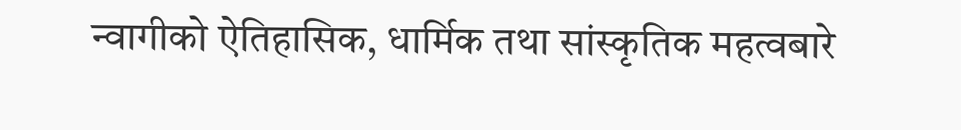न्वागीको ऐतिहासिक, धार्मिक तथा सांस्कृतिक महत्वबारे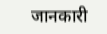जानकारी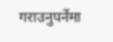गराउनुपर्नेमा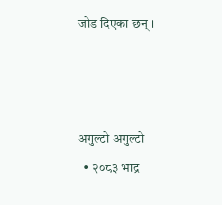जोड दिएका छन् ।



अगुल्टो अगुल्टो
  • २०८३ भाद्र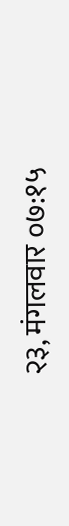२३, मंगलवार ०७:१५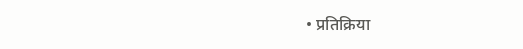• प्रतिक्रिया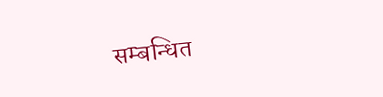सम्बन्धित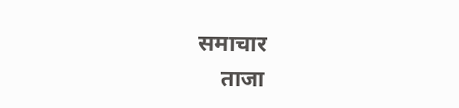समाचार
    ताजा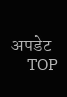अपडेट
    TOP